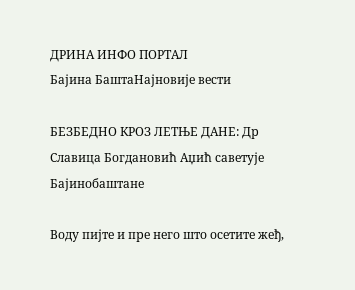ДРИНА ИНФО ПОРТАЛ
Бајина БаштаНајновије вести

БЕЗБЕДНО КРОЗ ЛЕТЊЕ ДАНЕ: Др Славица Богдановић Аџић саветује Бајинобаштане

Воду пијте и пре него што осетите жеђ,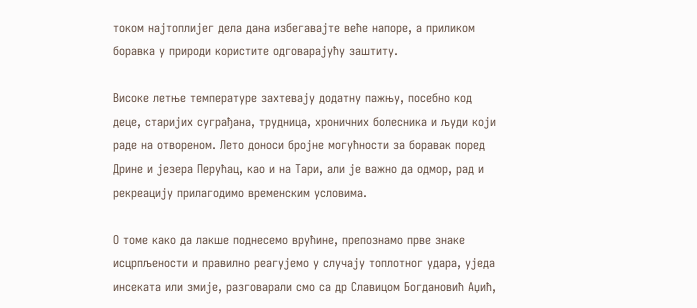током најтоплијег дела дана избегавајте веће напоре, а приликом боравка у природи користите одговарајућу заштиту.

Високе летње температуре захтевају додатну пажњу, посебно код деце, старијих суграђана, трудница, хроничних болесника и људи који раде на отвореном. Лето доноси бројне могућности за боравак поред Дрине и језера Перућац, као и на Тари, али је важно да одмор, рад и рекреацију прилагодимо временским условима.

О томе како да лакше поднесемо врућине, препознамо прве знаке исцрпљености и правилно реагујемо у случају топлотног удара, уједа инсеката или змије, разговарали смо са др Славицом Богдановић Аџић,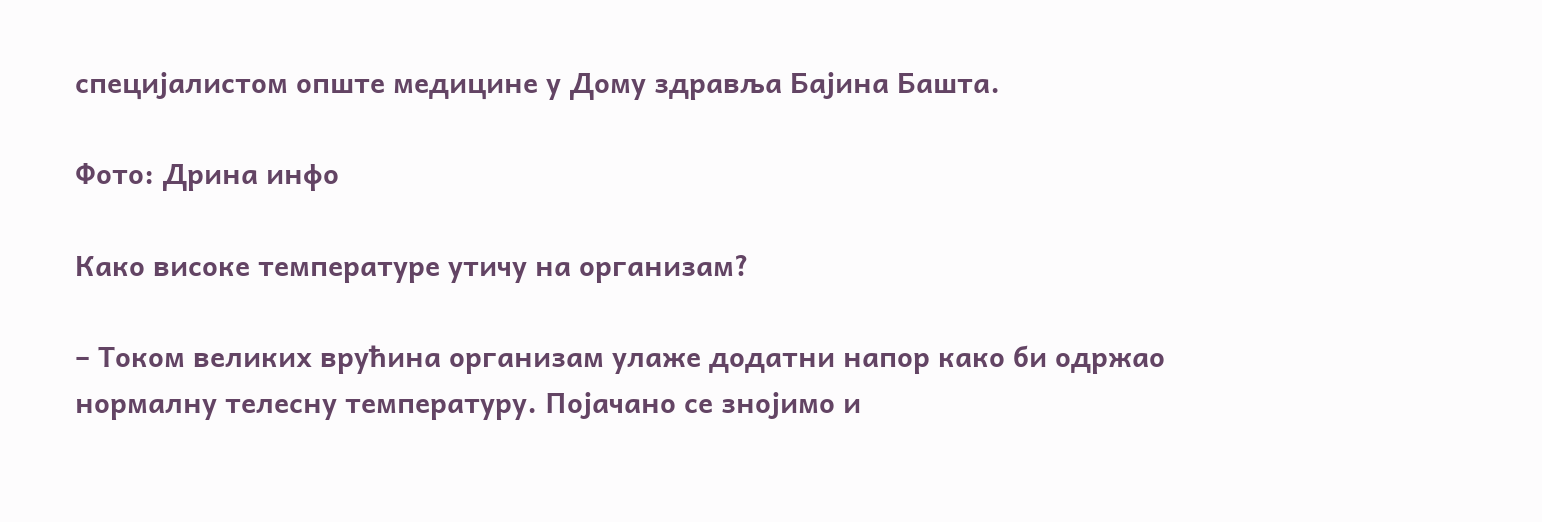специјалистом опште медицине у Дому здравља Бајина Башта.

Фото: Дрина инфо

Како високе температуре утичу на организам?

– Током великих врућина организам улаже додатни напор како би одржао нормалну телесну температуру. Појачано се знојимо и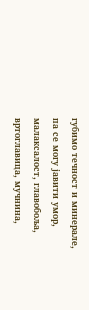губимо течност и минерале, па се могу јавити умор, малаксалост, главобоља, вртоглавица, мучнина,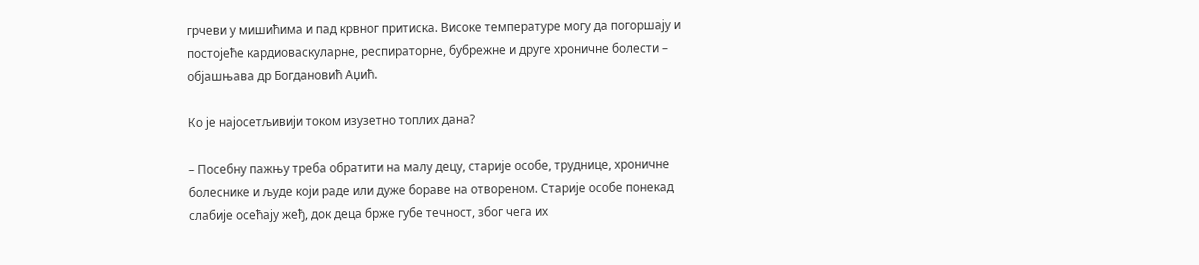грчеви у мишићима и пад крвног притиска. Високе температуре могу да погоршају и постојеће кардиоваскуларне, респираторне, бубрежне и друге хроничне болести – објашњава др Богдановић Аџић.

Ко је најосетљивији током изузетно топлих дана?

– Посебну пажњу треба обратити на малу децу, старије особе, труднице, хроничне болеснике и људе који раде или дуже бораве на отвореном. Старије особе понекад слабије осећају жеђ, док деца брже губе течност, због чега их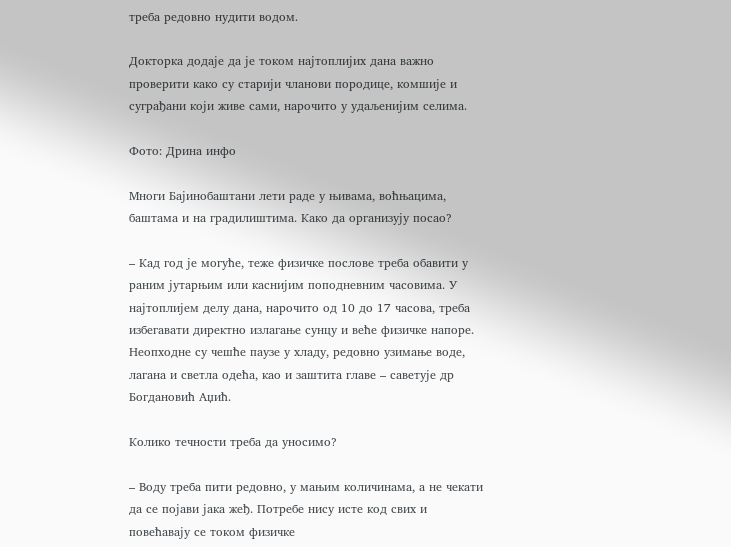треба редовно нудити водом.

Докторка додаје да је током најтоплијих дана важно проверити како су старији чланови породице, комшије и суграђани који живе сами, нарочито у удаљенијим селима.

Фото: Дрина инфо

Многи Бајинобаштани лети раде у њивама, воћњацима, баштама и на градилиштима. Како да организују посао?

– Кад год је могуће, теже физичке послове треба обавити у раним јутарњим или каснијим поподневним часовима. У најтоплијем делу дана, нарочито од 10 до 17 часова, треба избегавати директно излагање сунцу и веће физичке напоре. Неопходне су чешће паузе у хладу, редовно узимање воде, лагана и светла одећа, као и заштита главе – саветује др Богдановић Аџић.

Колико течности треба да уносимо?

– Воду треба пити редовно, у мањим количинама, а не чекати да се појави јака жеђ. Потребе нису исте код свих и повећавају се током физичке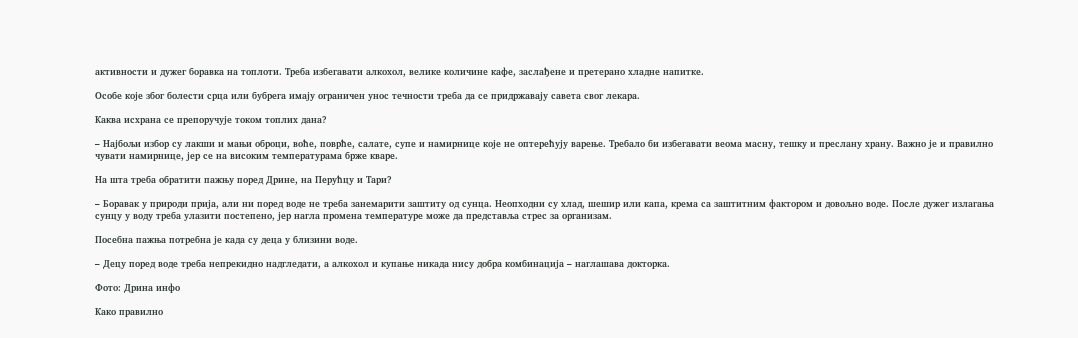активности и дужег боравка на топлоти. Треба избегавати алкохол, велике количине кафе, заслађене и претерано хладне напитке.

Особе које због болести срца или бубрега имају ограничен унос течности треба да се придржавају савета свог лекара.

Каква исхрана се препоручује током топлих дана?

– Најбољи избор су лакши и мањи оброци, воће, поврће, салате, супе и намирнице које не оптерећују варење. Требало би избегавати веома масну, тешку и преслану храну. Важно је и правилно чувати намирнице, јер се на високим температурама брже кваре.

На шта треба обратити пажњу поред Дрине, на Перућцу и Тари?

– Боравак у природи прија, али ни поред воде не треба занемарити заштиту од сунца. Неопходни су хлад, шешир или капа, крема са заштитним фактором и довољно воде. После дужег излагања сунцу у воду треба улазити постепено, јер нагла промена температуре може да представља стрес за организам.

Посебна пажња потребна је када су деца у близини воде.

– Децу поред воде треба непрекидно надгледати, а алкохол и купање никада нису добра комбинација – наглашава докторка.

Фото: Дрина инфо

Како правилно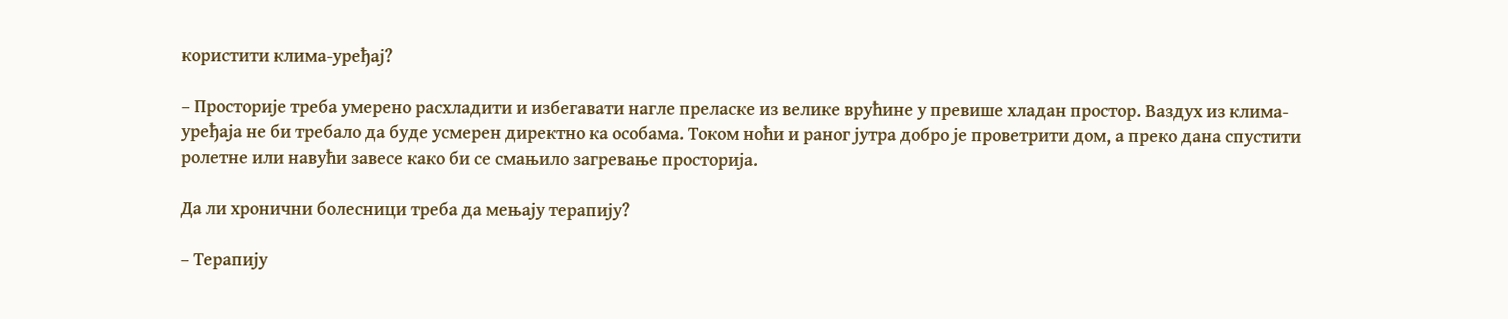користити клима-уређај?

– Просторије треба умерено расхладити и избегавати нагле преласке из велике врућине у превише хладан простор. Ваздух из клима-уређаја не би требало да буде усмерен директно ка особама. Током ноћи и раног јутра добро је проветрити дом, а преко дана спустити ролетне или навући завесе како би се смањило загревање просторија.

Да ли хронични болесници треба да мењају терапију?

– Терапију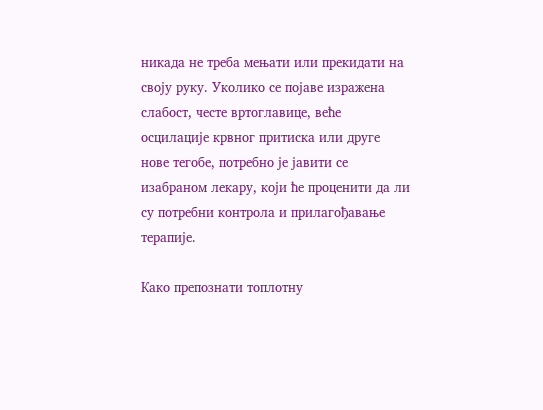никада не треба мењати или прекидати на своју руку. Уколико се појаве изражена слабост, честе вртоглавице, веће осцилације крвног притиска или друге нове тегобе, потребно је јавити се изабраном лекару, који ће проценити да ли су потребни контрола и прилагођавање терапије.

Како препознати топлотну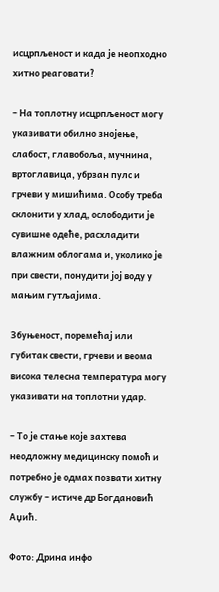исцрпљеност и када је неопходно хитно реаговати?

– На топлотну исцрпљеност могу указивати обилно знојење, слабост, главобоља, мучнина, вртоглавица, убрзан пулс и грчеви у мишићима. Особу треба склонити у хлад, ослободити је сувишне одеће, расхладити влажним облогама и, уколико је при свести, понудити јој воду у мањим гутљајима.

Збуњеност, поремећај или губитак свести, грчеви и веома висока телесна температура могу указивати на топлотни удар.

– То је стање које захтева неодложну медицинску помоћ и потребно је одмах позвати хитну службу – истиче др Богдановић Аџић.

Фото: Дрина инфо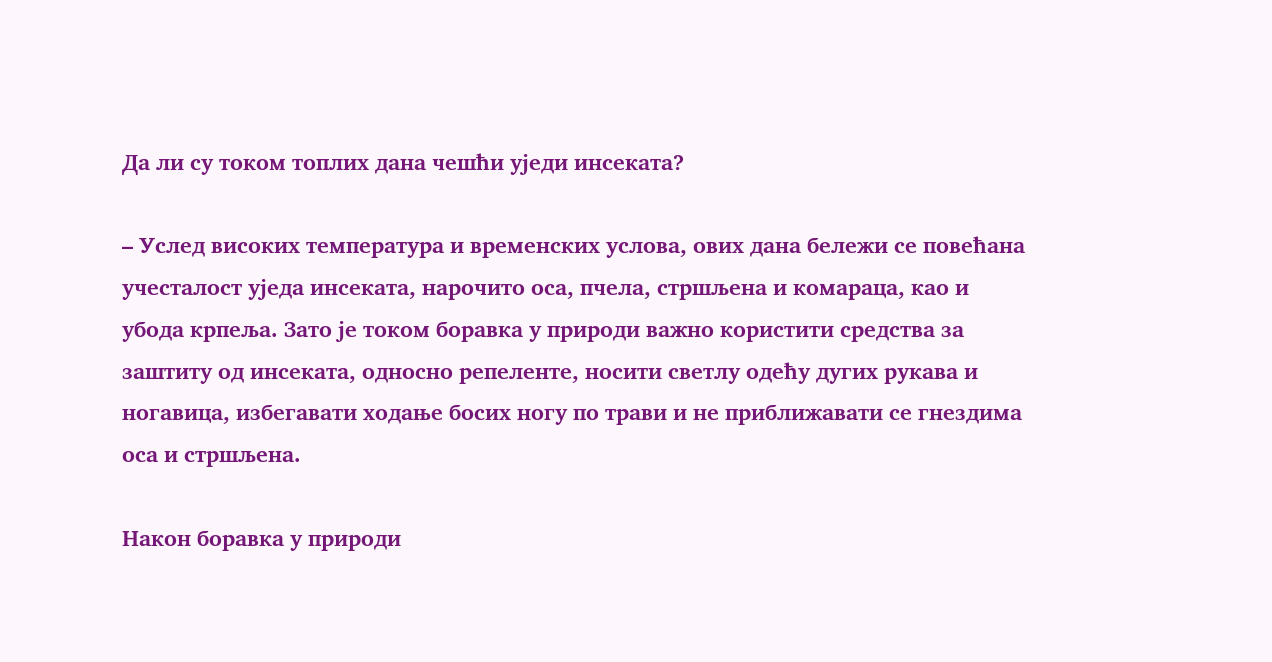Да ли су током топлих дана чешћи уједи инсеката?

– Услед високих температура и временских услова, ових дана бележи се повећана учесталост уједа инсеката, нарочито оса, пчела, стршљена и комараца, као и убода крпеља. Зато је током боравка у природи важно користити средства за заштиту од инсеката, односно репеленте, носити светлу одећу дугих рукава и ногавица, избегавати ходање босих ногу по трави и не приближавати се гнездима оса и стршљена.

Након боравка у природи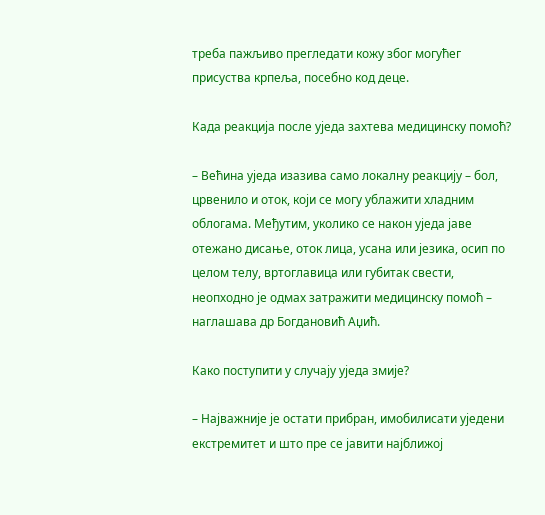треба пажљиво прегледати кожу због могућег присуства крпеља, посебно код деце.

Када реакција после уједа захтева медицинску помоћ?

– Већина уједа изазива само локалну реакцију – бол, црвенило и оток, који се могу ублажити хладним облогама. Међутим, уколико се након уједа јаве отежано дисање, оток лица, усана или језика, осип по целом телу, вртоглавица или губитак свести, неопходно је одмах затражити медицинску помоћ – наглашава др Богдановић Аџић.

Како поступити у случају уједа змије?

– Најважније је остати прибран, имобилисати уједени екстремитет и што пре се јавити најближој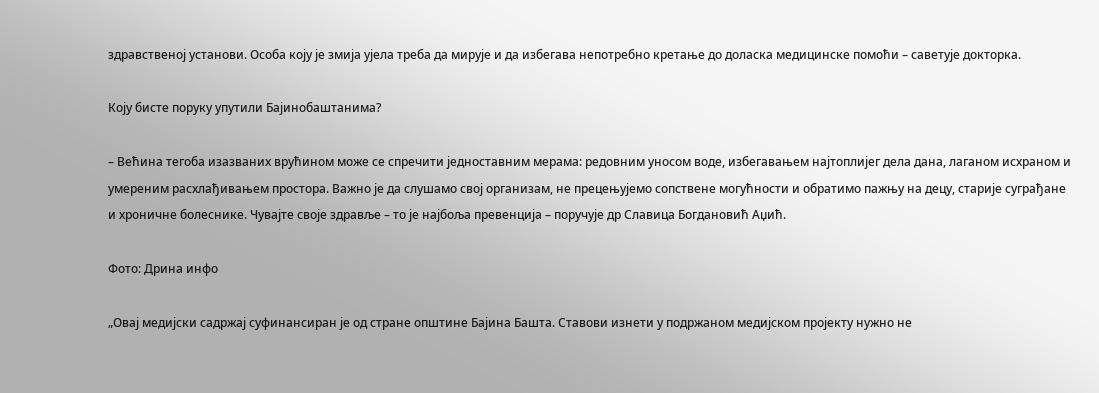здравственој установи. Особа коју је змија ујела треба да мирује и да избегава непотребно кретање до доласка медицинске помоћи – саветује докторка.

Коју бисте поруку упутили Бајинобаштанима?

– Већина тегоба изазваних врућином може се спречити једноставним мерама: редовним уносом воде, избегавањем најтоплијег дела дана, лаганом исхраном и умереним расхлађивањем простора. Важно је да слушамо свој организам, не прецењујемо сопствене могућности и обратимо пажњу на децу, старије суграђане и хроничне болеснике. Чувајте своје здравље – то је најбоља превенција – поручује др Славица Богдановић Аџић.

Фото: Дрина инфо

„Овај медијски садржај суфинансиран је од стране општине Бајина Башта. Ставови изнети у подржаном медијском пројекту нужно не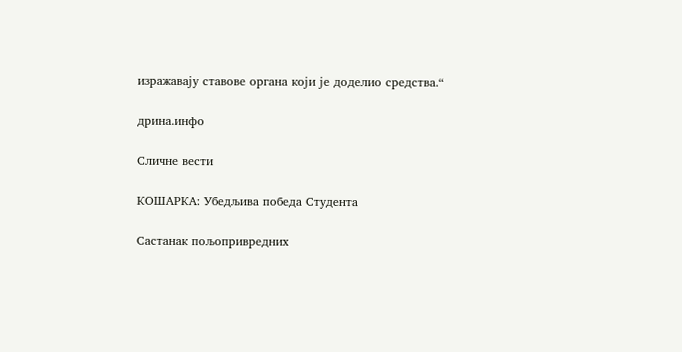изражавају ставове органа који је доделио средства.“

дрина.инфо

Сличне вести

КОШАРКА: Убедљива победа Студента

Састанак пољопривредних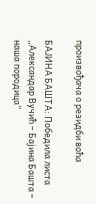произвођача о резидби воћа

БАЈИНА БАШТА: Победила листа „Александар Вучић – Бајина Башта – наша породица“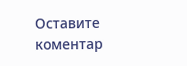Оставите коментар